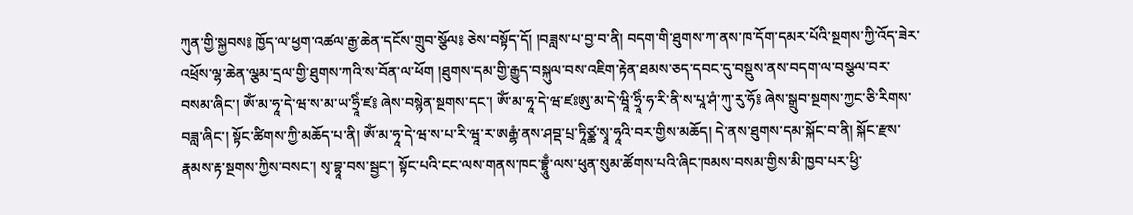ཀུན་གྱི་སྐྱབས༔ ཁྱོད་ལ་ཕྱག་འཚལ་རྒྱ་ཆེན་དངོས་གྲུབ་སྩོལ༔ ཅེས་བསྟོད་དོ། །བཟླས་པ་བྱ་བ་ནི། བདག་གི་ཐུགས་ཀ་ནས་ཁ་དོག་དམར་པོའི་སྔགས་ཀྱི་འོད་ཟེར་འཕྲོས་ལྷ་ཆེན་ལྕམ་དྲལ་གྱི་ཐུགས་ཀའི་ས་བོན་ལ་ཕོག །ཐུགས་དམ་གྱི་རྒྱུད་བསྐུལ་བས་འཇིག་རྟེན་ཐམས་ཅད་དབང་དུ་བསྡུས་ནས་བདག་ལ་བསྩལ་བར་བསམ་ཞིང་། ཨོཾ་མ་ཧཱ་དེ་ཝ་ས་མ་ཡ་ཧྲཱིཾ་ཛ༔ ཞེས་བསྙེན་སྔགས་དང་། ཨོཾ་མ་ཧཱ་དེ་ཝ་ཛཿཨུ་མ་དེ་ཝཱི་ཧྲཱིཾ་ཧ་རི་ནི་ས་པཱ་ཤཾ་ཀུ་རུ་ཧོ༔ ཞེས་སྒྲུབ་སྔགས་ཀྱང་ཅི་རིགས་བཟླ་ཞིང་། སྟོང་ཚིགས་ཀྱི་མཆོད་པ་ནི། ཨོཾ་མ་ཧཱ་དེ་ཝ་ས་པ་རི་ཝཱ་ར་ཨརྒྷཾ་ནས་ཤབྡ་པྲ་ཏཱིཙྪ་སྭཱ་ཧཱའི་བར་གྱིས་མཆོད། དེ་ནས་ཐུགས་དམ་སྐོང་བ་ནི། སྐོང་རྫས་རྣམས་རྟ་སྔགས་ཀྱིས་བསང་། སྭ་བྷཱ་བས་སྦྱང་། སྟོང་པའི་ངང་ལས་གནས་ཁང་བྷྲཱུྃ་ལས་ཕུན་སུམ་ཚོགས་པའི་ཞིང་ཁམས་བསམ་གྱིས་མི་ཁྱབ་པར་ཕྱི་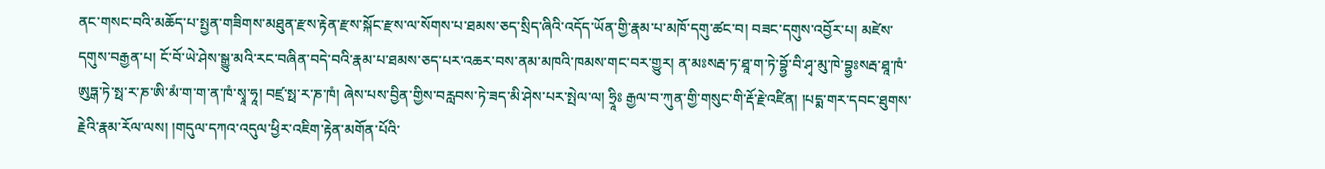ནང་གསང་བའི་མཆོད་པ་སྤྱན་གཟིགས་མཐུན་རྫས་རྟེན་རྫས་སྐོང་རྫས་ལ་སོགས་པ་ཐམས་ཅད་སྲིད་ཞིའི་འདོད་ཡོན་གྱི་རྣམ་པ་མཁོ་དགུ་ཚང་བ། བཟང་དགུས་འབྱོར་པ། མཛེས་དགུས་བརྒྱན་པ། ངོ་བོ་ཡེ་ཤེས་སྒྱུ་མའི་རང་བཞིན་བདེ་བའི་རྣམ་པ་ཐམས་ཅད་པར་འཆར་བས་ནམ་མཁའི་ཁམས་གང་བར་གྱུར། ན་མཿསརྦ་ཏ་ཐཱ་ག་ཏེ་བྷྱོ་བི་ཤྭ་མུ་ཁེ་བྷྱཿསརྦ་ཐཱ་ཁཾ་ཨུཏྒ་ཏེ་སྥ་ར་ཎ་ཨི་མཾ་ག་ག་ན་ཁཾ་སྭཱ་ཧཱ། བཛྲ་སྥ་ར་ཎ་ཁཾ། ཞེས་པས་བྱིན་གྱིས་བརླབས་ཏེ་ཟད་མི་ཤེས་པར་སྤེལ་ལ། ཧྲཱིཿ རྒྱལ་བ་ཀུན་གྱི་གསུང་གི་རྡོ་རྗེ་འཛིན། །པདྨ་གར་དབང་ཐུགས་རྗེའི་རྣམ་རོལ་ལས། །གདུལ་དཀའ་འདུལ་ཕྱིར་འཇིག་རྟེན་མགོན་པོའི་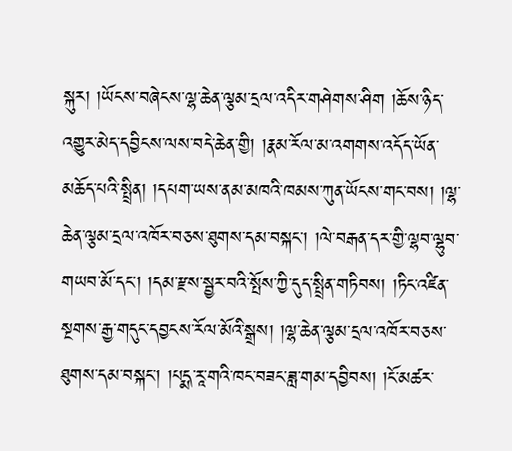སྐུར། །ཡོངས་བཞེངས་ལྷ་ཆེན་ལྕམ་དྲལ་འདིར་གཤེགས་ཤིག །ཆོས་ཉིད་འགྱུར་མེད་དབྱིངས་ལས་བདེ་ཆེན་གྱི། །རྣམ་རོལ་མ་འགགས་འདོད་ཡོན་མཆོད་པའི་སྤྲིན། །དཔག་ཡས་ནམ་མཁའི་ཁམས་ཀུན་ཡོངས་གང་བས། །ལྷ་ཆེན་ལྕམ་དྲལ་འཁོར་བཅས་ཐུགས་དམ་བསྐང་། །ལེ་བརྒན་དར་གྱི་ལྷབ་ལྷུབ་གཡབ་མོ་དང་། །དམ་རྫས་སྦྱར་བའི་སྤོས་ཀྱི་དུད་སྤྲིན་གཏིབས། །ཏིང་འཛིན་སྔགས་རྒྱ་གདུང་དབྱངས་རོལ་མོའི་སྒྲས། །ལྷ་ཆེན་ལྕམ་དྲལ་འཁོར་བཅས་ཐུགས་དམ་བསྐང་། །པདྨ་རཱ་གའི་ཁང་བཟང་ཟླ་གམ་དབྱིབས། །ངོ་མཚར་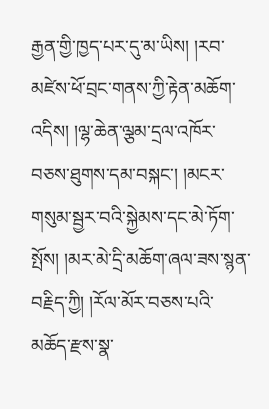རྒྱན་གྱི་ཁྱད་པར་དུ་མ་ཡིས། །རབ་མཛེས་ཕོ་བྲང་གནས་ཀྱི་རྟེན་མཆོག་འདིས། །ལྷ་ཆེན་ལྕམ་དྲལ་འཁོར་བཅས་ཐུགས་དམ་བསྐང་། །མངར་གསུམ་སྦྱར་བའི་སྐྱེམས་དང་མེ་ཏོག་སྤོས། །མར་མེ་དྲི་མཆོག་ཞལ་ཟས་སྙན་བརྗིད་ཀྱི། །རོལ་མོར་བཅས་པའི་མཆོད་རྫས་སྣ་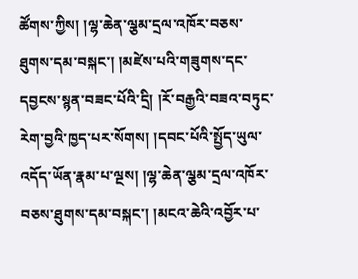ཚོགས་ཀྱིས། །ལྷ་ཆེན་ལྕམ་དྲལ་འཁོར་བཅས་ཐུགས་དམ་བསྐང་། །མཛེས་པའི་གཟུགས་དང་དབྱངས་སྙན་བཟང་པོའི་དྲི། །རོ་བརྒྱའི་བཟའ་བཏུང་རེག་བྱའི་ཁྱད་པར་སོགས། །དབང་པོའི་སྤྱོད་ཡུལ་འདོད་ཡོན་རྣམ་པ་ལྔས། །ལྷ་ཆེན་ལྕམ་དྲལ་འཁོར་བཅས་ཐུགས་དམ་བསྐང་། །མངའ་ཆེའི་འབྱོར་པ་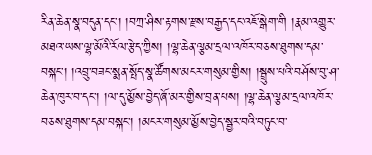རིན་ཆེན་སྣ་བདུན་དང་། །བཀྲ་ཤིས་རྟགས་རྫས་བརྒྱད་དང་འཇོ་སྒེག་གི །རྣམ་འགྱུར་མཐའ་ཡས་ལྷ་མོའི་རོལ་རྩེད་ཀྱིས། །ལྷ་ཆེན་ལྕམ་དྲལ་འཁོར་བཅས་ཐུགས་དམ་བསྐང་། །འབྲུ་བཟང་སྨན་སྤོད་སྣ་ཚོགས་མངར་གསུམ་གྱིས། །སྦྲུས་པའི་བཤོས་བུ་ཤ་ཆེན་ཁུར་བ་དང་། །ལ་དུ་མྱོས་བྱེད་ཞོ་མར་གྱིས་བྲན་པས། །ལྷ་ཆེན་ལྕམ་དྲལ་འཁོར་བཅས་ཐུགས་དམ་བསྐང་། །མངར་གསུམ་མྱོས་བྱེད་སྦྱར་བའི་བཏུང་བ་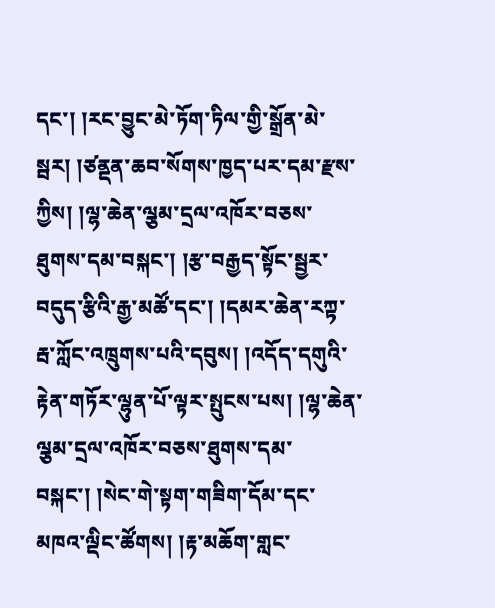དང་། །རང་བྱུང་མེ་ཏོག་ཏིལ་གྱི་སྒྲོན་མེ་སྦར། །ཙནྡན་ཆབ་སོགས་ཁྱད་པར་དམ་རྫས་ཀྱིས། །ལྷ་ཆེན་ལྕམ་དྲལ་འཁོར་བཅས་ཐུགས་དམ་བསྐང་། །རྩ་བརྒྱད་སྟོང་སྦྱར་བདུད་རྩིའི་རྒྱ་མཚོ་དང་། །དམར་ཆེན་རཀྟ་རྦ་ཀློང་འཁྲུགས་པའི་དབུས། །འདོད་དགུའི་རྟེན་གཏོར་ལྷུན་པོ་ལྟར་སྤུངས་པས། །ལྷ་ཆེན་ལྕམ་དྲལ་འཁོར་བཅས་ཐུགས་དམ་བསྐང་། །སེང་གེ་སྟག་གཟིག་དོམ་དང་མཁའ་ལྡིང་ཚོགས། །རྟ་མཆོག་གླང་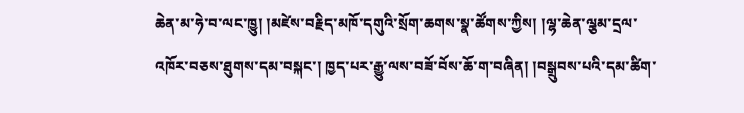ཆེན་མ་ཧེ་བ་ལང་ཁྱུ། །མཛེས་བརྗིད་མཁོ་དགུའི་སྲོག་ཆགས་སྣ་ཚོགས་ཀྱིས། །ལྷ་ཆེན་ལྕམ་དྲལ་འཁོར་བཅས་ཐུགས་དམ་བསྐང་། ཁྱད་པར་རྒྱུ་ལས་བཟོ་བོས་ཆོ་ག་བཞིན། །བསྒྲུབས་པའི་དམ་ཚིག་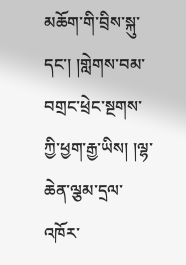མཆོག་གི་བྲིས་སྐུ་དང་། །གླེགས་བམ་བགྲང་ཕྲེང་སྔགས་ཀྱི་ཕྱག་རྒྱ་ཡིས། །ལྷ་ཆེན་ལྕམ་དྲལ་འཁོར་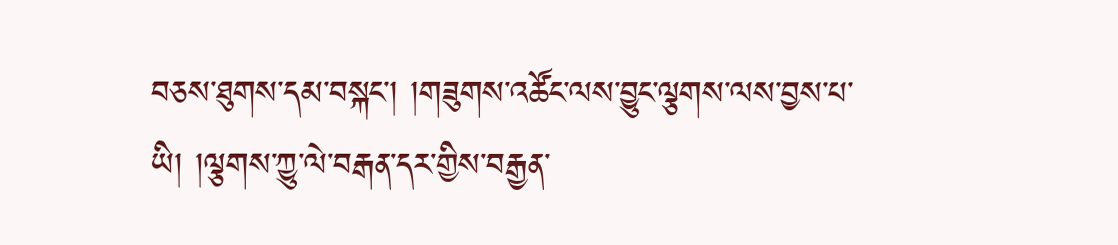བཅས་ཐུགས་དམ་བསྐང་། །གཟུགས་འཚོང་ལས་བྱུང་ལྕགས་ལས་བྱས་པ་ཡི། །ལྕགས་ཀྱུ་ལེ་བརྒན་དར་གྱིས་བརྒྱན་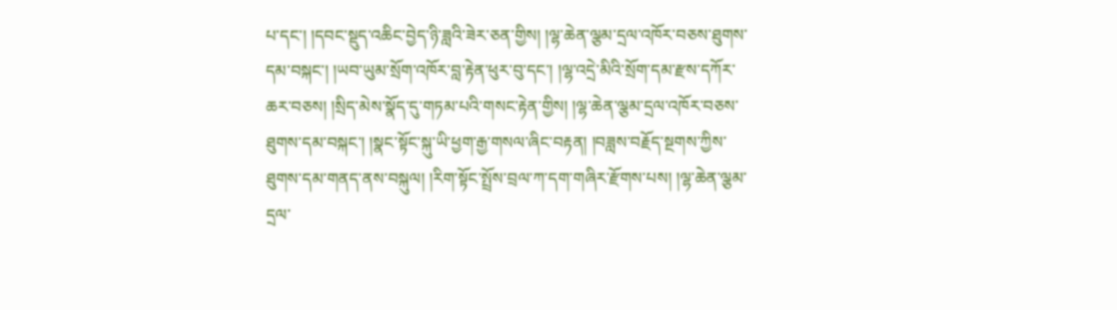པ་དང་། །དབང་སྡུད་འཆིང་བྱེད་ཉི་ཟླའི་ཟེར་ཅན་གྱིས། །ལྷ་ཆེན་ལྕམ་དྲལ་འཁོར་བཅས་ཐུགས་དམ་བསྐང་། །ཡབ་ཡུམ་སྲོག་འཁོར་བླ་རྟེན་ཕུར་བུ་དང་། །ལྷ་འདྲེ་མིའི་སྲོག་དམ་རྫས་དཀོར་ཆར་བཅས། །སྲིད་མེས་སྣོད་དུ་གཏམ་པའི་གསང་རྟེན་གྱིས། །ལྷ་ཆེན་ལྕམ་དྲལ་འཁོར་བཅས་ཐུགས་དམ་བསྐང་། །སྣང་སྟོང་སྐུ་ཡི་ཕྱག་རྒྱ་གསལ་ཞིང་བརྟན། །བཟླས་བརྗོད་སྔགས་ཀྱིས་ཐུགས་དམ་གནད་ནས་བསྐུལ། །རིག་སྟོང་སྤྲོས་བྲལ་ཀ་དག་གཞིར་རྫོགས་པས། །ལྷ་ཆེན་ལྕམ་དྲལ་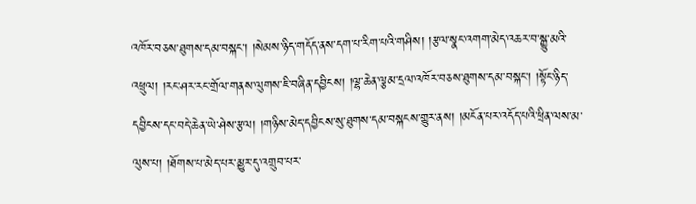འཁོར་བཅས་ཐུགས་དམ་བསྐང་། །སེམས་ཉིད་གདོད་ནས་དག་པ་རིག་པའི་གཤིས། །རྩལ་སྣང་འགག་མེད་འཆར་བ་སྒྱུ་མའི་འཕྲུལ། །རང་ཤར་རང་གྲོལ་གནས་ལུགས་ཇི་བཞིན་དབྱིངས། །ལྷ་ཆེན་ལྕམ་དྲལ་འཁོར་བཅས་ཐུགས་དམ་བསྐང་། །སྟོང་ཉིད་དབྱིངས་དང་བདེ་ཆེན་ཡེ་ཤེས་རྩལ། །གཉིས་མེད་དབྱིངས་སུ་ཐུགས་དམ་བསྐངས་གྱུར་ནས། །མངོན་པར་འདོད་པའི་ཕྲིན་ལས་མ་ལུས་པ། །ཐོགས་པ་མེད་པར་མྱུར་དུ་འགྲུབ་པར་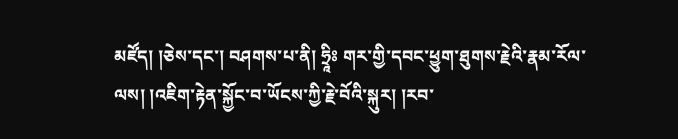མཛོད། །ཅེས་དང་། བཤགས་པ་ནི། ཧྲཱིཿ གར་གྱི་དབང་ཕྱུག་ཐུགས་རྗེའི་རྣམ་རོལ་ལས། །འཇིག་རྟེན་སྐྱོང་བ་ཡོངས་ཀྱི་རྗེ་བོའི་སྐུར། །རབ་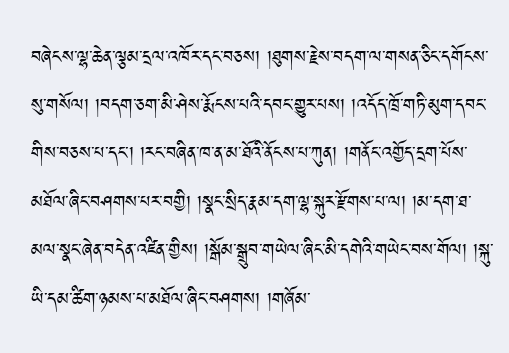བཞེངས་ལྷ་ཆེན་ལྕམ་དྲལ་འཁོར་དང་བཅས། །ཐུགས་རྗེས་བདག་ལ་གསན་ཅིང་དགོངས་སུ་གསོལ། །བདག་ཅག་མི་ཤེས་རྨོངས་པའི་དབང་གྱུར་པས། །འདོད་ཁྲོ་གཏི་མུག་དབང་གིས་བཅས་པ་དང་། །རང་བཞིན་ཁ་ན་མ་ཐོའི་ནོངས་པ་ཀུན། །གནོང་འགྱོད་དྲག་པོས་མཐོལ་ཞིང་བཤགས་པར་བགྱི། །སྣང་སྲིད་རྣམ་དག་ལྷ་སྐུར་རྫོགས་པ་ལ། །མ་དག་ཐ་མལ་སྣང་ཞེན་བདེན་འཛིན་གྱིས། །སྒོམ་སྒྲུབ་གཡེལ་ཞིང་མི་དགེའི་གཡེང་བས་གོལ། །སྐུ་ཡི་དམ་ཚིག་ཉམས་པ་མཐོལ་ཞིང་བཤགས། །གཞོམ་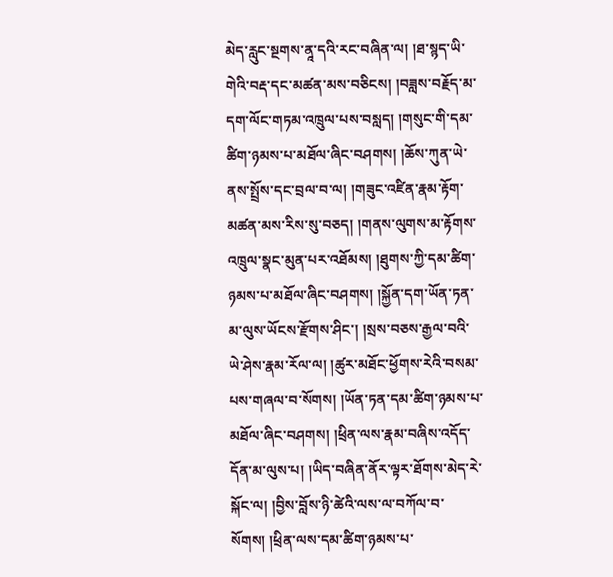མེད་རླུང་སྔགས་ནཱ་དའི་རང་བཞིན་ལ། །ཐ་སྙད་ཡི་གེའི་བརྡ་དང་མཚན་མས་བཅིངས། །བཟླས་བརྗོད་མ་དག་ལོང་གཏམ་འཁྲུལ་པས་བསླད། །གསུང་གི་དམ་ཚིག་ཉམས་པ་མཐོལ་ཞིང་བཤགས། །ཆོས་ཀུན་ཡེ་ནས་སྤྲོས་དང་བྲལ་བ་ལ། །གཟུང་འཛིན་རྣམ་རྟོག་མཚན་མས་རིས་སུ་བཅད། །གནས་ལུགས་མ་རྟོགས་འཁྲུལ་སྣང་མུན་པར་འཐོམས། །ཐུགས་ཀྱི་དམ་ཚིག་ཉམས་པ་མཐོལ་ཞིང་བཤགས། །སྐྱོན་དག་ཡོན་ཏན་མ་ལུས་ཡོངས་རྫོགས་ཤིང་། །སྲས་བཅས་རྒྱལ་བའི་ཡེ་ཤེས་རྣམ་རོལ་ལ། །ཚུར་མཐོང་ཕྱོགས་རེའི་བསམ་པས་གཞལ་བ་སོགས། །ཡོན་ཏན་དམ་ཚིག་ཉམས་པ་མཐོལ་ཞིང་བཤགས། །ཕྲིན་ལས་རྣམ་བཞིས་འདོད་དོན་མ་ལུས་པ། །ཡིད་བཞིན་ནོར་ལྟར་ཐོགས་མེད་རེ་སྐོང་ལ། །བྱིས་བློས་ཉི་ཚེའི་ལས་ལ་བཀོལ་བ་སོགས། །ཕྲིན་ལས་དམ་ཚིག་ཉམས་པ་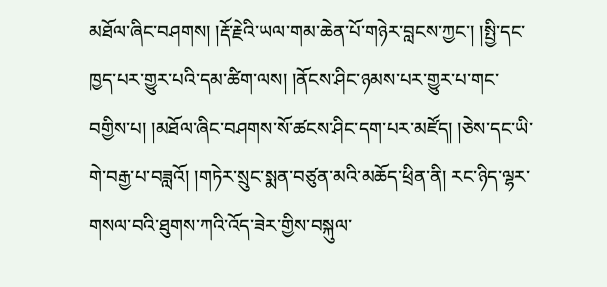མཐོལ་ཞིང་བཤགས། །རྡོ་རྗེའི་ཡལ་གམ་ཆེན་པོ་གཉེར་བླངས་ཀྱང་། །སྤྱི་དང་ཁྱད་པར་གྱུར་པའི་དམ་ཚིག་ལས། །ནོངས་ཤིང་ཉམས་པར་གྱུར་པ་གང་བགྱིས་པ། །མཐོལ་ཞིང་བཤགས་སོ་ཚངས་ཤིང་དག་པར་མཛོད། །ཅེས་དང་ཡི་གེ་བརྒྱ་པ་བཟླའོ། །གཏེར་སྲུང་སྨན་བཙུན་མའི་མཆོད་ཕྲིན་ནི། རང་ཉིད་ལྷར་གསལ་བའི་ཐུགས་ཀའི་འོད་ཟེར་གྱིས་བསྐུལ་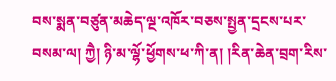བས་སྨན་བཙུན་མཆེད་ལྔ་འཁོར་བཅས་སྤྱན་དྲངས་པར་བསམ་ལ། ཀྱཻ། ཉི་མ་ལྷོ་ཕྱོགས་ཕ་ཀི་ན། །རིན་ཆེན་བྲག་རིས་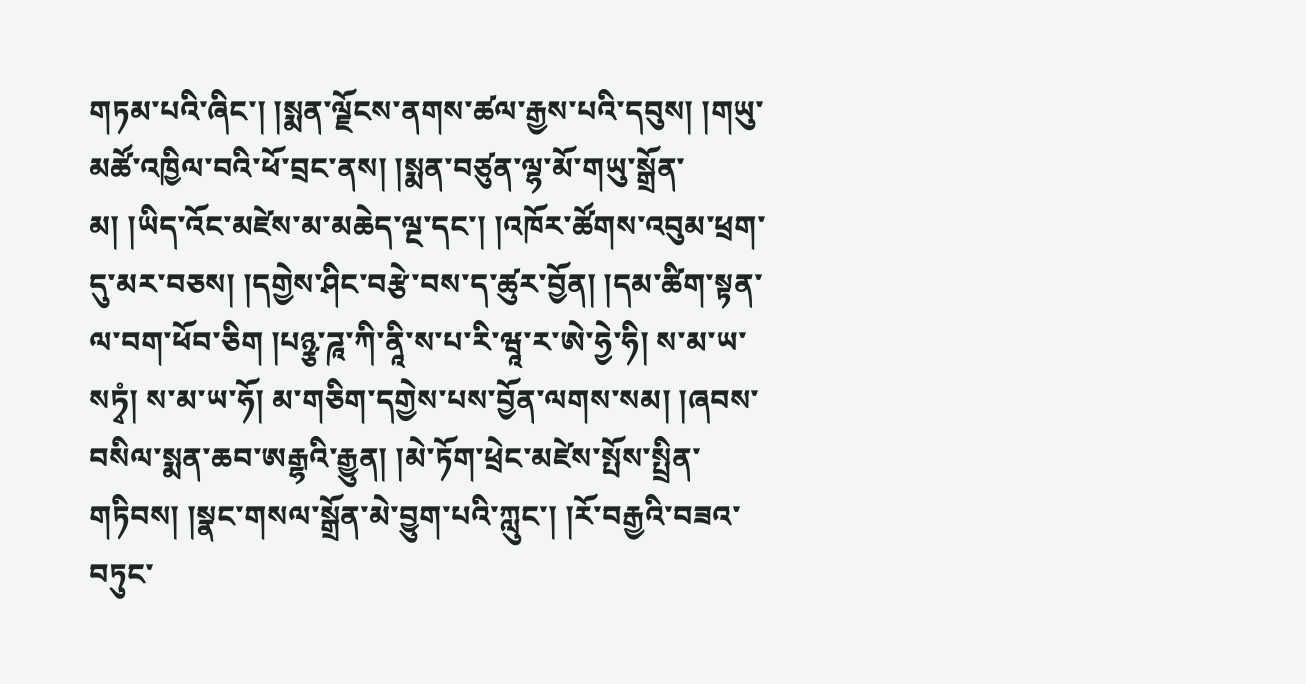གཏམ་པའི་ཞིང་། །སྨན་ལྗོངས་ནགས་ཚལ་རྒྱས་པའི་དབུས། །གཡུ་མཚོ་འཁྱིལ་བའི་ཕོ་བྲང་ནས། །སྨན་བཙུན་ལྷ་མོ་གཡུ་སྒྲོན་མ། །ཡིད་འོང་མཛེས་མ་མཆེད་ལྔ་དང་། །འཁོར་ཚོགས་འབུམ་ཕྲག་དུ་མར་བཅས། །དགྱེས་ཤིང་བརྩེ་བས་ད་ཚུར་བྱོན། །དམ་ཚིག་སྟན་ལ་བག་ཕོབ་ཅིག །པཉྩ་ཌཱ་ཀི་ནཱི་ས་པ་རི་ཝཱ་ར་ཨེ་ཧྱེ་ཧི། ས་མ་ཡ་སཏྭཾ། ས་མ་ཡ་ཧོ། མ་གཅིག་དགྱེས་པས་བྱོན་ལགས་སམ། །ཞབས་བསིལ་སྨན་ཆབ་ཨརྒྷའི་རྒྱུན། །མེ་ཏོག་ཕྲེང་མཛེས་སྤོས་སྤྲིན་གཏིབས། །སྣང་གསལ་སྒྲོན་མེ་བྱུག་པའི་ཀླུང་། །རོ་བརྒྱའི་བཟའ་བཏུང་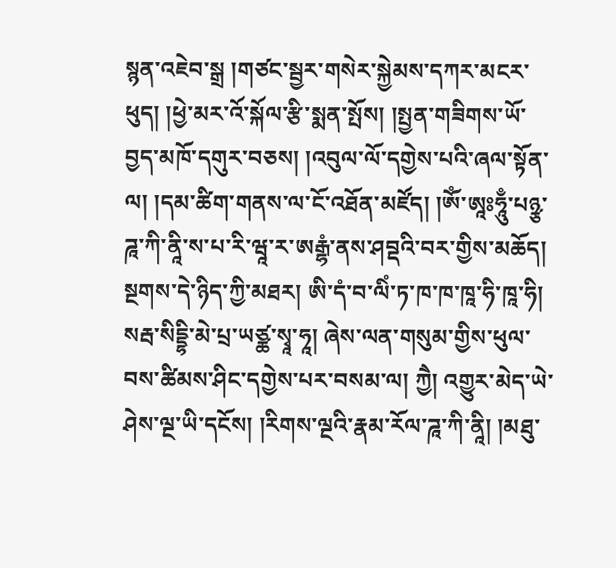སྙན་འཇེབ་སྒྲ །གཙང་སྦྱར་གསེར་སྐྱེམས་དཀར་མངར་ཕུད། །ཕྱེ་མར་འོ་སྐོལ་རྩི་སྨན་སྤོས། །སྤྱན་གཟིགས་ཡོ་བྱད་མཁོ་དགུར་བཅས། །འབུལ་ལོ་དགྱེས་པའི་ཞལ་སྟོན་ལ། །དམ་ཚིག་གནས་ལ་ངོ་འཐོན་མཛོད། །ཨོཾ་ཨཱཿཧཱུྃ་པཉྩ་ཌཱ་ཀི་ནཱི་ས་པ་རི་ཝཱ་ར་ཨརྒྷཾ་ནས་ཤབྡའི་བར་གྱིས་མཆོད། སྔགས་དེ་ཉིད་ཀྱི་མཐར། ཨི་དཾ་བ་ལིཾ་ཏ་ཁ་ཁ་ཁཱ་ཧི་ཁཱ་ཧི། སརྦ་སིདྡྷི་མེ་པྲ་ཡཙྪ་སྭཱ་ཧཱ། ཞེས་ལན་གསུམ་གྱིས་ཕུལ་བས་ཚིམས་ཤིང་དགྱེས་པར་བསམ་ལ། ཀྱཻ། འགྱུར་མེད་ཡེ་ཤེས་ལྔ་ཡི་དངོས། །རིགས་ལྔའི་རྣམ་རོལ་ཌཱ་ཀི་ནཱི། །མཐུ་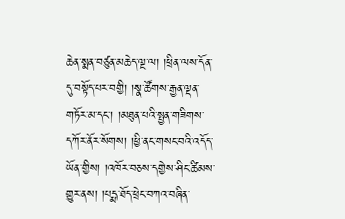ཆེན་སྨན་བཙུན་མཆེད་ལྔ་ལ། །ཕྲིན་ལས་དོན་དུ་བསྟོད་པར་བགྱི། །སྣ་ཚོགས་རྒྱན་ལྡན་གཏོར་མ་དང་། །མཐུན་པའི་སྤྱན་གཟིགས་དཀོར་ནོར་སོགས། །ཕྱི་ནང་གསང་བའི་འདོད་ཡོན་གྱིས། །འཁོར་བཅས་དགྱེས་ཤིང་ཚིམས་གྱུར་ནས། །པདྨ་ཐོད་ཕྲེང་བཀའ་བཞིན་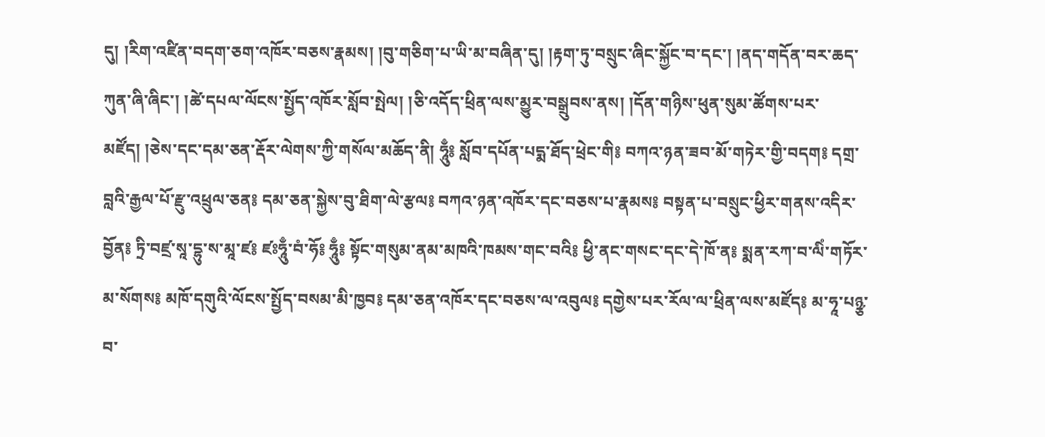དུ། །རིག་འཛིན་བདག་ཅག་འཁོར་བཅས་རྣམས། །བུ་གཅིག་པ་ཡི་མ་བཞིན་དུ། །རྟག་ཏུ་བསྲུང་ཞིང་སྐྱོང་བ་དང་། །ནད་གདོན་བར་ཆད་ཀུན་ཞི་ཞིང་། །ཚེ་དཔལ་ལོངས་སྤྱོད་འཁོར་སློབ་སྤེལ། །ཅི་འདོད་ཕྲིན་ལས་མྱུར་བསྒྲུབས་ནས། །དོན་གཉིས་ཕུན་སུམ་ཚོགས་པར་མཛོད། །ཅེས་དང་དམ་ཅན་རྡོར་ལེགས་ཀྱི་གསོལ་མཆོད་ནི། ཧཱུྃ༔ སློབ་དཔོན་པདྨ་ཐོད་ཕྲེང་གི༔ བཀའ་ཉན་ཟབ་མོ་གཏེར་གྱི་བདག༔ དགྲ་བླའི་རྒྱལ་པོ་རྫུ་འཕྲུལ་ཅན༔ དམ་ཅན་སྐྱེས་བུ་ཐིག་ལེ་རྩལ༔ བཀའ་ཉན་འཁོར་དང་བཅས་པ་རྣམས༔ བསྟན་པ་བསྲུང་ཕྱིར་གནས་འདིར་བྱོན༔ ཏྲི་བཛྲ་སཱ་དྷུ་ས་མཱ་ཛ༔ ཛཿཧཱུྃ་བཾ་ཧོ༔ ཧཱུྃ༔ སྟོང་གསུམ་ནམ་མཁའི་ཁམས་གང་བའི༔ ཕྱི་ནང་གསང་དང་དེ་ཁོ་ན༔ སྨན་རཀ་བ་ལིཾ་གཏོར་མ་སོགས༔ མཁོ་དགུའི་ལོངས་སྤྱོད་བསམ་མི་ཁྱབ༔ དམ་ཅན་འཁོར་དང་བཅས་ལ་འབུལ༔ དགྱེས་པར་རོལ་ལ་ཕྲིན་ལས་མཛོད༔ མ་ཧཱ་པཉྩ་བ་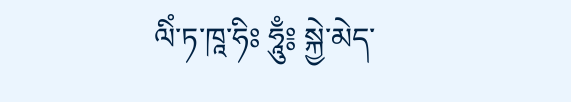ལིཾ་ཏ་ཁཱ་ཧིཿ ཧཱུྃ༔ སྐྱེ་མེད་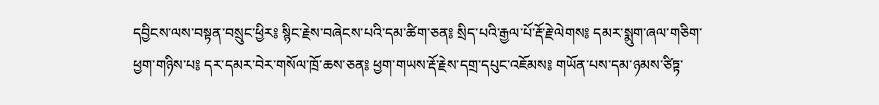དབྱིངས་ལས་བསྟན་བསྲུང་ཕྱིར༔ སྙིང་རྗེས་བཞེངས་པའི་དམ་ཚིག་ཅན༔ སྲིད་པའི་རྒྱལ་པོ་རྡོ་རྗེ་ལེགས༔ དམར་སྨུག་ཞལ་གཅིག་ཕྱག་གཉིས་པ༔ དར་དམར་བེར་གསོལ་ཁྲོ་ཆས་ཅན༔ ཕྱག་གཡས་རྡོ་རྗེས་དགྲ་དཔུང་འཇོམས༔ གཡོན་པས་དམ་ཉམས་ཙིཏྟ་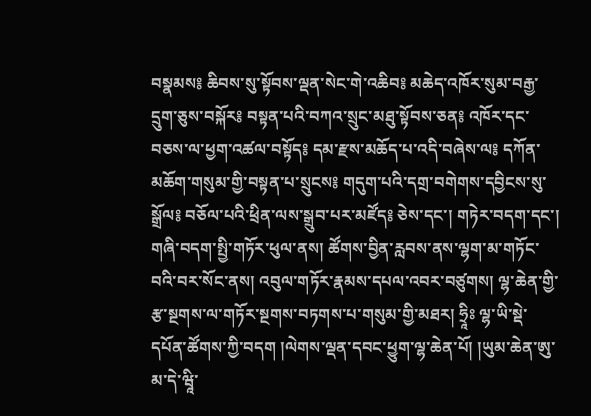བསྣམས༔ ཆིབས་སུ་སྟོབས་ལྡན་སེང་གེ་འཆིབ༔ མཆེད་འཁོར་སུམ་བརྒྱ་དྲུག་ཅུས་བསྐོར༔ བསྟན་པའི་བཀའ་སྲུང་མཐུ་སྟོབས་ཅན༔ འཁོར་དང་བཅས་ལ་ཕྱག་འཚལ་བསྟོད༔ དམ་རྫས་མཆོད་པ་འདི་བཞེས་ལ༔ དཀོན་མཆོག་གསུམ་གྱི་བསྟན་པ་སྲུངས༔ གདུག་པའི་དགྲ་བགེགས་དབྱིངས་སུ་སྒྲོལ༔ བཅོལ་པའི་ཕྲིན་ལས་སྒྲུབ་པར་མཛོད༔ ཅེས་དང་། གཏེར་བདག་དང་། གཞི་བདག་སྤྱི་གཏོར་ཕུལ་ནས། ཚོགས་བྱིན་རླབས་ནས་ལྷག་མ་གཏོང་བའི་བར་སོང་ནས། འབུལ་གཏོར་རྣམས་དཔལ་འབར་བཙུགས། ལྷ་ཆེན་གྱི་རྩ་སྔགས་ལ་གཏོར་སྔགས་བཏགས་པ་གསུམ་གྱི་མཐར། ཧྲཱིཿ ལྷ་ཡི་སྡེ་དཔོན་ཚོགས་ཀྱི་བདག །ལེགས་ལྡན་དབང་ཕྱུག་ལྷ་ཆེན་པོ། །ཡུམ་ཆེན་ཨུ་མ་དེ་ཝཱི་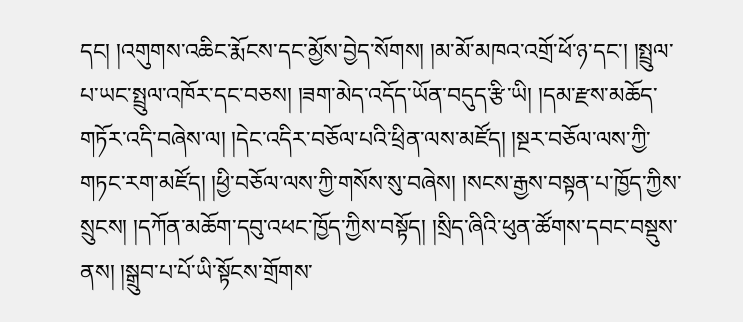དང། །འགུགས་འཆིང་རྨོངས་དང་མྱོས་བྱེད་སོགས། །མ་མོ་མཁའ་འགྲོ་ཕོ་ཉ་དང་། །སྤྲུལ་པ་ཡང་སྤྲུལ་འཁོར་དང་བཅས། །ཟག་མེད་འདོད་ཡོན་བདུད་རྩི་ཡི། །དམ་རྫས་མཆོད་གཏོར་འདི་བཞེས་ལ། །དེང་འདིར་བཅོལ་པའི་ཕྲིན་ལས་མཛོད། །སྔར་བཅོལ་ལས་ཀྱི་གཏང་རག་མཛོད། །ཕྱི་བཅོལ་ལས་ཀྱི་གསོས་སུ་བཞེས། །སངས་རྒྱས་བསྟན་པ་ཁྱོད་ཀྱིས་སྲུངས། །དཀོན་མཆོག་དབུ་འཕང་ཁྱོད་ཀྱིས་བསྟོད། །སྲིད་ཞིའི་ཕུན་ཚོགས་དབང་བསྡུས་ནས། །སྒྲུབ་པ་པོ་ཡི་སྟོངས་གྲོགས་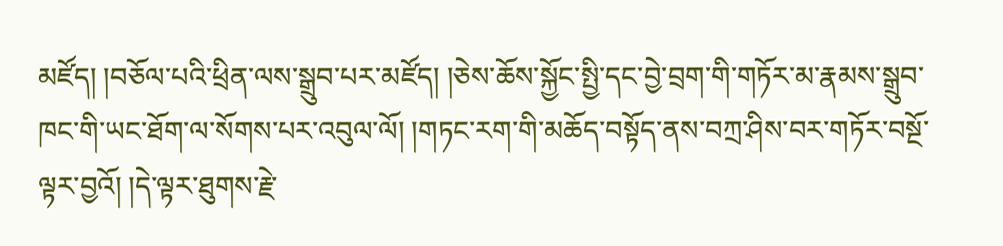མཛོད། །བཅོལ་པའི་ཕྲིན་ལས་སྒྲུབ་པར་མཛོད། །ཅེས་ཆོས་སྐྱོང་སྤྱི་དང་བྱེ་བྲག་གི་གཏོར་མ་རྣམས་སྒྲུབ་ཁང་གི་ཡང་ཐོག་ལ་སོགས་པར་འབུལ་ལོ། །གཏང་རག་གི་མཆོད་བསྟོད་ནས་བཀྲ་ཤིས་བར་གཏོར་བསྔོ་ལྟར་བྱའོ། །དེ་ལྟར་ཐུགས་རྗེ་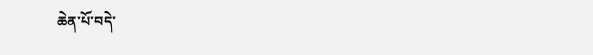ཆེན་པོ་བདེ་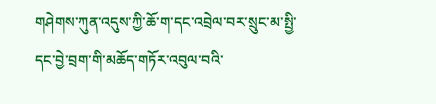གཤེགས་ཀུན་འདུས་ཀྱི་ཆོ་ག་དང་འབྲེལ་བར་སྲུང་མ་སྤྱི་དང་བྱེ་བྲག་གི་མཆོད་གཏོར་འབུལ་བའི་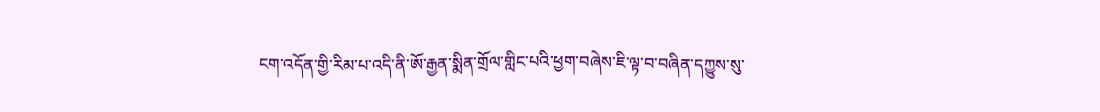ངག་འདོན་གྱི་རིམ་པ་འདི་ནི་ཨོ་རྒྱན་སྨིན་གྲོལ་གླིང་པའི་ཕྱག་བཞེས་ཇི་ལྟ་བ་བཞིན་དཀྱུས་སུ་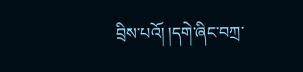བྲིས་པའོ། །དགེ་ཞིང་བཀྲ་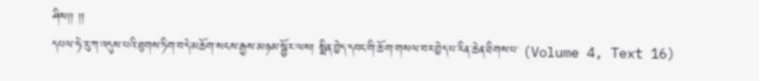ཤིས།། །།
དཔལ་ཧེ་རུ་ཀ་འདུས་པའི་ཐུགས་ཏིག་བདེ་མཆོག་སངས་རྒྱས་མཉམ་སྦྱོར་ལས། སྨིན་བྱེད་དབང་གི་ཆོ་ག་གསལ་བར་བྱེད་པ་རིན་ཆེན་ཐིགས་པ་ (Volume 4, Text 16)